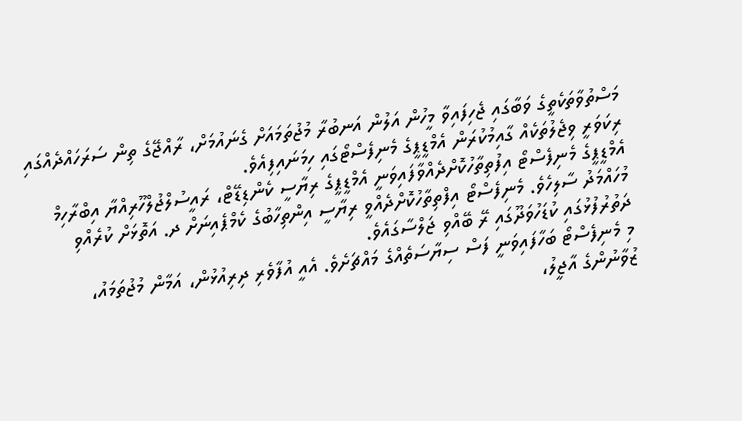މަސްތުވާތަކެތީގެ ވަބާގައި ޖެހިފައިވާ މީހުން އަލުން އަނބުރާ މުޖުތަމައަށް ގެނައުމަށް، ރާއްޖޭގެ ތިން ސަރަހައްދެއްގައި ރިކަވަރީ ވިޖެލުތަކެއް ގާއިމުކުރަން އެމްޑީޕީގެ މެނިފެސްޓޯގައި ހިމަނައިފިއެވެ.
އެމްޑީޕީގެ މެނިފެސްޓޯ އިފުތިތާހުކޮށްދެއްވާފައިވަނީ އެމްޑީޕީގެ ރިޔާސީ ކެންޑިޑޭޓް، ރައީސުލްޖުލްހޫރިއްޔާ އިބްރާހިމް މުހައްމަދު ސާލިހެވެ. މެނިފެސްޓޯ އިފްތިތާހުކޮށްދެއްވީ ރިޔާސީ އިންތިހާބުގެ ކެމްޕެއިނަށް ދ. އަތޮޅަށް ކުރެއްވި ދަތުރުފުޅުގައި ކުޑަހުވަދޫގައި ރޭ ބޭއްވި ޖަލްސާގައެވެ.
މި މެނިފެސްޓޯ ބަހާފައިވަނީ ފަސް ސިޔާސަތެއްގެ މައްޗަށެވެ. އެއީ އުފާވެރި ދިރިއުޅުން، އަމާން މުޖުތަމައު، ޒުވާނުންގެ އާޖީލު،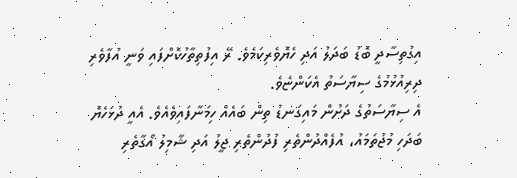އިގުތިސާދީ ބޮޑު ބަދަލު އަދި ހެޔޮވެރިކަމެވެ. ރޭ އިފުތިތާހުކޮށްފައި ވަނީ އުފާވެރި ދިރިއުޅުމުގެ ސިޔާސަތު އެކަންޏެވެ.
އެ ސިޔާސަތުގެ ދަށުން މައިގަނޑު ތިން ބައެއް ހިމަނާފައިވެއެވެ. އެއީ ދުޅަހެޔޮ ބަދަހި މުޖުތަމައު، އުފެއްދުންތެރި ފުދުންތެރި ޖީލު އަދި ޝާމިލު އޯގާތެރި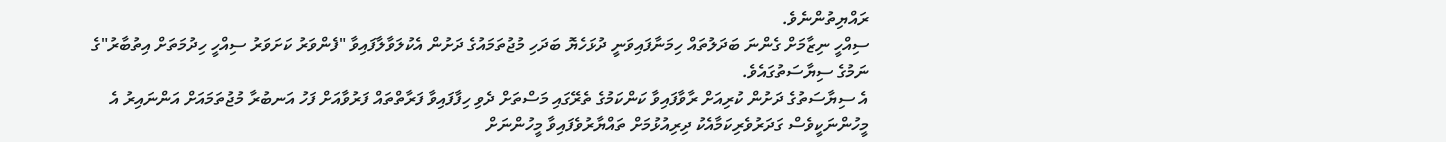ރައްޔިތުންނެވެ.
ސިއްހީ ނިޒާމަށް ގެންނަ ބަދަލުތައް ހިމަނާފައިވަނީ ދުޅަހެޔޮ ބަދަހި މުޖުތަމައުގެ ދަށުން އެކުލަވާލާފައިވާ "ފެންވަރު ކަށަވަރު ސިއްހީ ހިދުމަތަށް އިތުބާރު"ގެ ނަމުގެ ސިޔާސަތުގައެވެ.
އެ ސިޔާސަތުގެ ދަށުން ކުރިއަށް ރާވާފައިވާ ކަންކަމުގެ ތެރޭގައި މަސްތަށް ދެވި ހިފާފައިވާ ފަރާތްތައް ފަރުވާއަށް ފަހު އަނބުރާ މުޖުތަމައަށް އަންނައިރު އެ މީހުންނަކީވެސް ގަދަރުވެރިކަމާއެކު ދިރިއުޅުމަށް ތައްޔާރުވެފައިވާ މީހުންނަށް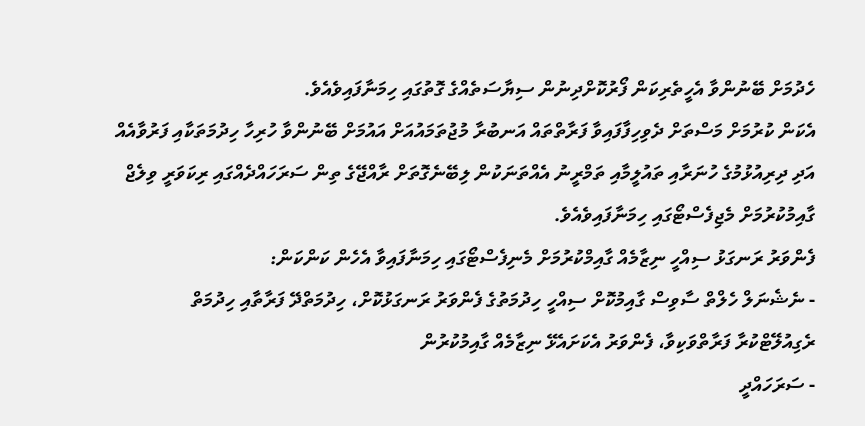ހެދުމަށް ބޭނުންވާ އެހީތެރިކަން ފޯރުކޮށްދިނުން ސިޔާސަތެއްގެ ގޮތުގައި ހިމަނާފައިވެއެވެ.
އެކަން ކުރުމަށް މަސްތަށް ދެވިހިފާފައިވާ ފަރާތްތައް އަނބުރާ މުޖުތަމައުއަށް އައުމަށް ބޭނުންވާ ހުރިހާ ހިދުމަތަކާއި ފަރުވާއެއް އަދި ދިރިއުޅުމުގެ ހުނަރާއި ތައުލީމާއި ތަމްރީނު އެއްތަނަކުން ލިބޭނެގޮތަށް ރާއްޖޭގެ ތިން ސަރަހައްދެއްގައި ރިކަވަރީ ވިލެޖް ގާއިމުކުރުމަށް މެޖިފެސްޓޯގައި ހިމަނާފައިވެއެވެ.
ފެންވަރު ރަނގަޅު ސިއްހީ ނިޒާމެއް ގާއިމްކުރުމަށް މެނިފެސްޓޯގައި ހިމަނާފައިވާ އެހެން ކަންކަން:
- ނެޝެނަލް ހެލްތް ސާވިސް ގާއިމުކޮށް ސިއްހީ ހިދުމަތުގެ ފެންވަރު ރަނގަޅުކޮށް، ހިދުމަތްދޭ ފަރާތާއި ހިދުމަތް ރެގިއުލޭޓްކުރާ ފަރާތްވަކިވާ، ފެންވަރު އެކަށައެޅޭ ނިޒާމެއް ގާއިމުކުރުން
- ސަރަހައްދީ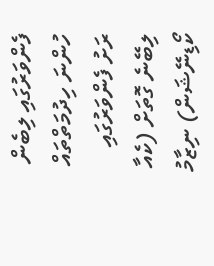ފެންވަރުގައި ލިބެން ހުންނަ ހިދުމަތްތައް ރަށު ފެންވަރުގައި ލިބޭނެ ގޮތަށް (ކެއާ ކޯޑިނޭޝަން) ނިޒާމު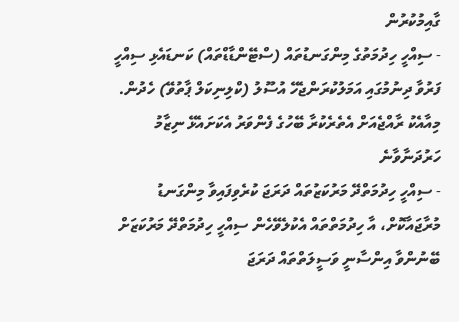ގާއިމުކުރުން
- ސިއްހީ ހިދުމަތުގެ މިންގަނޑުތައް (ސްޓޭންޑާޑްތައް) ކަނޑައެޅި ސިއްހީ ފަރުވާ ދިނުމުގައި އަމަލުކުރަންޖެހޭ އުސޫލު (ކްލިނިކަލް ޕާތުވޭ) ހެދުން. މިއާއެކު ރާއްޖެއަށް އެތެރެކުރާ ބޭހުގެ ފެންވަރު އެކަށައެޅޭ ނިޒާމު ހަރުދަނާވާނެ
- ސިއްހީ ހިދުމަތްދޭ މަރުކަޒުތައް ދަރަޖަ ކުރެވިފައިވާ މިންގަނޑު މުރާޖައާކޮށް، އާ ހިދުމަތްތައް އެކުލެވޭހެން ސިއްހީ ހިދުމަތްދޭ މަރުކަޒަށް ބޭނުންވާ އިންސާނީ ވަސީލަތްތައް ދަރަޖަ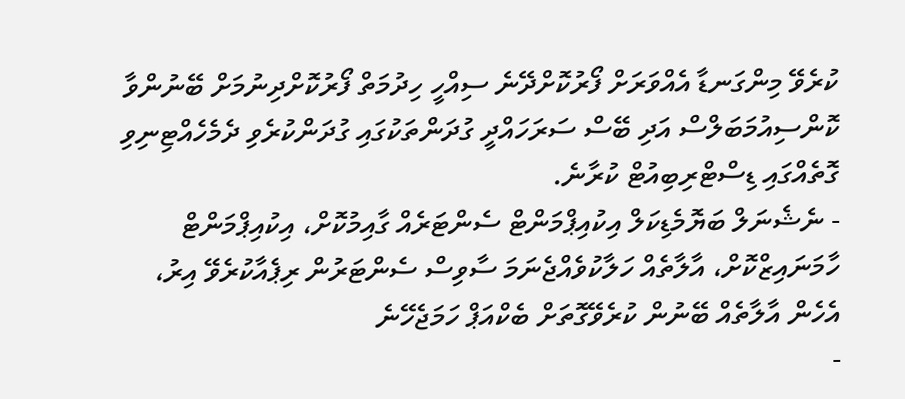ކުރެވޭ މިންގަނޑާ އެއްވަރަށް ފޯރުކޮށްދޭނެ ސިއްހީ ހިދުމަތް ފޯރުކޮށްދިނުމަށް ބޭނުންވާ ކޮންސިއުމަބަލްސް އަދި ބޭސް ސަރަހައްދީ ގުދަންތަކުގައި ގުދަންކުރެވި ދެމެހެއްޓިނިވި ގޮތެއްގައި ޑިސްޓްރިބިއުޓް ކުރާނެ.
- ނެޝެނަލް ބަޔޮމެޑިކަލް އިކުއިޕްމަންޓް ސެންޓަރެއް ގާއިމުކޮށް، އިކުއިޕްމަންޓް ހާމަނައިޒްކޮށް، އާލާތެއް ހަލާކުވެއްޖެނަމަ ސާވިސް ސެންޓަރުން ރިޕެއާކުރެވޭ އިރު، އެހެން އާލާތެއް ބޭނުން ކުރެވޭގޮތަށް ބެކްއަޕް ހަމަޖެހޭނެ
-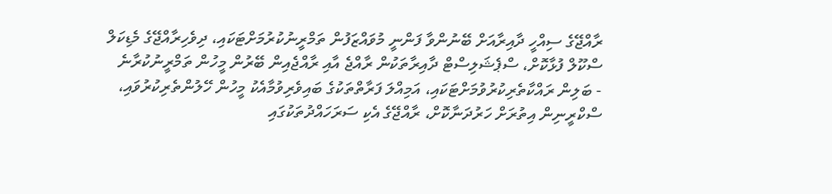ރާއްޖޭގެ ސިއްހީ ދާއިރާއަށް ބޭނުންވާ ފަންނީ މުވައްޒަފުން ތަމްރީނުކުރުމަށްޓަކައި، ދިވެހިރާއްޖޭގެ މެޑިކަލް ސްކޫލް ފުޅާކޮށް، ސްޕެޝަލިސްޓް ދާއިރާތަކުން ރާއްޖެ އާއި ރާއްޖެއިން ބޭރުން މީހުން ތަމްރީނުކުރާނެ
- ބަލިން ރައްކާތެރިކުރުވުމަށްޓަކައި، އަމިއްލަ ފަރާތްތަކުގެ ބައިވެރިވުމާއެކު މީހުން ހޭލުންތެރިކުރުވައި، ސްކްރީނިން އިތުރަށް ހަރުދަނާކޮށް، ރާއްޖޭގެ އެކި ސަރަހައްދުތަކުގައި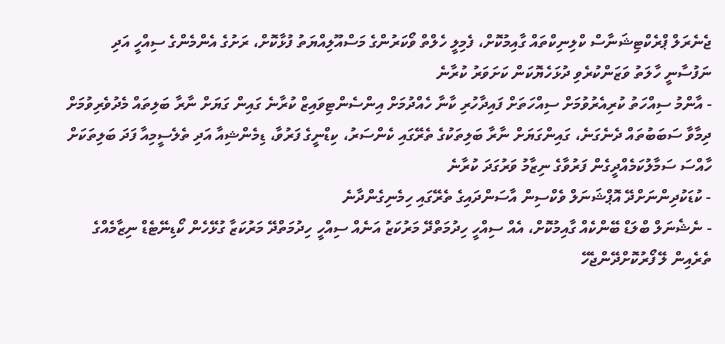ޖެނެރަލް ޕްރެކްޓިޝަނާސް ކްލިނިކްތައް ގާއިމުކޮށް، ފެމިލީ ހެލްތް ވޯކަރުންގެ މަސްއޫލިއްޔަތު ފުޅާކޮށް، ރަށުގެ އެންމެންގެ ސިއްހީ އަދި ނަފުސާނީ ހާލަތު ވަޒަންކުރެވި ދުޅަހެޔޮކަން ކަށަވަރު ކުރާނެ
- އާންމު ސިއްހަތު ކުރިއެރުވުމަށް ސިއްހަތަށް ފައިދާހުރި ކާނާ ހެއްދުމަށް އިންސެންޓިވައިޒް ކުރާނެ ގައިން ގަޔަށް ނާރާ ބަލިތައް މެދުވެރިވުމަށް ދިމާވާ ސަބަބުތައް ދެނެގަނެ، ގައިންގަޔަށް ނާރާ ބަލިތަކުގެ ތެރޭގައި ކެންސަރު، ކިޑްނީގެ ފަރުވާ، ޑިމެންޝިއާ އަދި ތެލެސީމިއާ ފަދަ ބަލިތަކަށް ހާއްސަ ސަމާލުކަމެއްދީގެން ފަރުވާގެ ނިޒާމު ވަރުގަދަ ކުރާނެ
- ކުޑަކުދިންނަށްދޭ އޮޕްޝަނަލް ވެކްސިން އާސަންދައިގެ ތެރޭގައި ހިމެނިގެންދާނެ
- ނެޝެނަލް ބްލަޑް ބޭންކެއް ގާއިމުކޮށް، އެއް ސިއްހީ ހިދުމަތްދޭ މަރުކަޒު އަނެއް ސިއްހީ ހިދުމަތްދޭ މަރުކަޒާ ގުޅޭހެން ކޯޑިނޭޓެޑް ނިޒާމެއްގެ ތެރެއިން ލޭ ފޯރުކޮށްދޭންޖެހޭ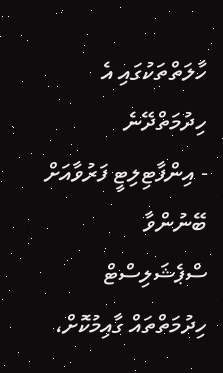ހާލަތްތަކުގައި އެ ހިދުމަތްދޭނެ
- އިންފާޓިލިޓީ ފަރުވާއަށް ބޭނުންވާ ސްޕެޝަލިސްޓް ހިދުމަތްތައް ގާއިމުކޮށް،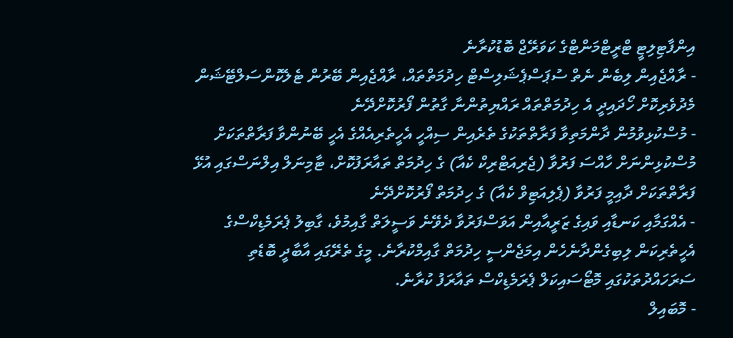އިންފާޓިލިޓީ ޓްރީޓްމަންޓްގެ ކަވަރޭޖް ބޮޑުކުރާނެ
- ރާއްޖެއިން ލިބެން ނެތް ސުޕަސްޕެޝަލިސްޓް ހިދުމަތްތައް، ރާއްޖެއިން ބޭރުން ޓެލެކޮންސަލްޓޭޝަން މެދުވެރިކޮށް ހޯދައިދީ އެ ހިދުމަތްތައް ރައްޔިތުންނާ ގާތުން ފޯރުކޮށްދޭނެ
- މުސްކުޅިވުމުން ދާންމަތިވާ ފަރާތްތަކުގެ ތެރެއިން ސިއްހީ އެހީތެރިއެއްގެ އެހީ ބޭނުންވާ ފަރާތްތަކަށް މުސްކުޅިންނަށް ހާއްސަ ފަރުވާ (ޖެރިއަޓްރިކް ކެއާ) ގެ ހިދުމަތް ތައާރަފުކޮށް، ޓާމިނަލް އިލްނަސްގައި އުޅޭ ފަރާތްތަކަށް ދާއިމީ ފަރުވާ (ޕެލިއަޓިވް ކެއާ) ގެ ހިދުމަތް ފޯރުކޮށްދޭނެ
- އެއްގަމާއި ކަނޑާއި ވައިގެ ޒަރީއާއިން އަވަސްފަރުވާ ދެވޭނެ ވަސީލަތް ގާއިމުވެ، ގާބިލު ޕެރަމެޑިކްސްގެ އެހީތެރިކަން ލިބިގެންދާނެހެން އިމަޖެންސީ ހިދުމަތް ގާއިމްކުރާނެ. މީގެ ތެރޭގައި އާބާދީ ބޮޑެތި ސަރަހައްދުތަކުގައި މޮޓޯސައިކަލް ޕެރަމެޑިކްސް ތައާރަފު ކުރާނެ.
- މޮބައިލް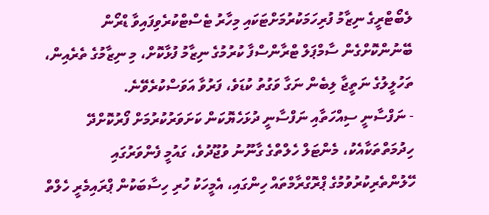ލެބޯޓްރީގެ ނިޒާމު ފުރިހަމަކުރުމަށްޓަކައި މިހާރު ޓެސްޓްކުރެވިފައިވާ ޑްރޯން ބޭނުންކޮށްގެން ސާމްޕަލް ޓްރާންސްފާ ކުރުމުގެ ނިޒާމު ފުޅާކޮށް، މި ނިޒާމުގެ ތެރެއިން، ތަހުލީލުގެ ނަތީޖާ ލިބެން ނަގާ ވަގުތު ކުޑަވެ، ފަރުވާ އަވަސްކުރެވޭނެ.
- ނަފްސާނީ ސިއްހަތާއި ނަފްސާނީ ދުޅަހެޔޮކަން ކަށަވަރުކުރުމަށް ފޯރުކޮށްދޭ ހިދުމަތްތަކާއެކު، މެންޓަލް ހެލްތްގެ ގާނޫނު ވުޖޫދުވެ، ގައުމީ ފެންވަރުގައި ހޭލުންތެރިކުރުވުމުގެ ޕްރޮގްރާމްތައް ހިންގައި، އެމީހަކު ހުރި ހިސާބަކުން ޕްރައިމެރީ ހެލްތް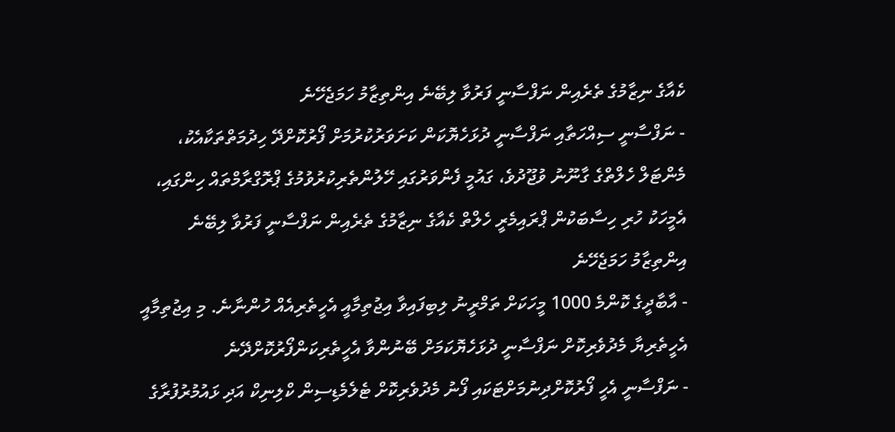ކެއާގެ ނިޒާމުގެ ތެރެއިން ނަފްސާނީ ފަރުވާ ލިބޭނެ އިންތިޒާމު ހަމަޖެހޭނެ
- ނަފްސާނީ ސިއްހަތާއި ނަފްސާނީ ދުޅަހެޔޮކަން ކަށަވަރުކުރުމަށް ފޯރުކޮށްދޭ ހިދުމަތްތަކާއެކު، މެންޓަލް ހެލްތްގެ ގާނޫނު ވުޖޫދުވެ، ގައުމީ ފެންވަރުގައި ހޭލުންތެރިކުރުވުމުގެ ޕްރޮގްރާމްތައް ހިންގައި، އެމީހަކު ހުރި ހިސާބަކުން ޕްރައިމެރީ ހެލްތް ކެއާގެ ނިޒާމުގެ ތެރެއިން ނަފްސާނީ ފަރުވާ ލިބޭނެ އިންތިޒާމު ހަމަޖެހޭނެ
- އާބާދީގެ ކޮންމެ 1000 މީހަކަށް ތަމްރީނު ލިބިފައިވާ އިޖުތިމާއީ އެހީތެރިއެއް ހުންނާނެ. މި އިޖުތިމާއީ އެހީތެރިޔާ މެދުވެރިކޮށް ނަފްސާނީ ދުޅަހެޔޮކަމަށް ބޭނުންވާ އެހީތެރިކަންފޯރުކޮށްދޭނެ
- ނަފްސާނީ އެހީ ފޯރުކޮށްދިނުމަށްޓަކައި ފޯނު މެދުވެރިކޮށް ޓެލެމެޑިސިން ކްލިނިކް އަދި ޅައުމުރުފުރާގެ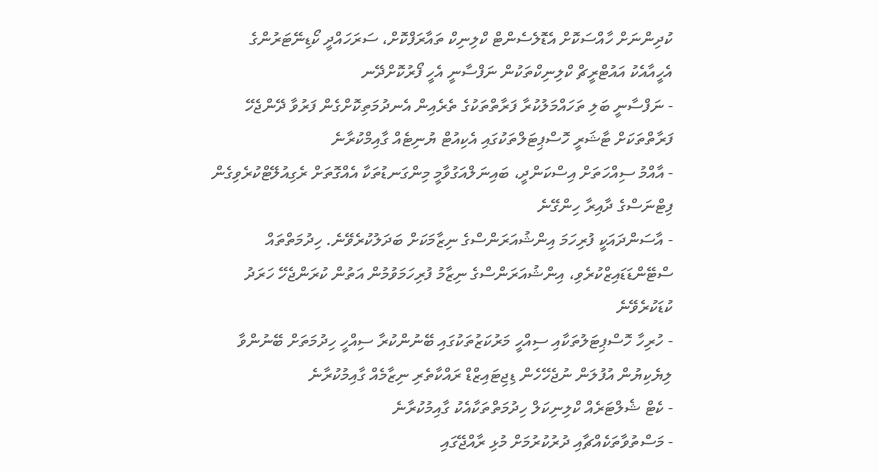ކުދިންނަށް ހާއްސަކޮށް އެޑޮލެސެންޓް ކްލިނިކް ތައާރަފްކޮށް، ސަރަހައްދީ ކޯޑިނޭޓަރުންގެ އެހީއާއެކު އައުޓްރީޗް ކްލިނިކްތަކުން ނަފްސާނީ އެހީ ފޯރުކޮށްދޭނ
- ނަފްސާނީ ބަލި ތަހައްމަލުކުރާ ފަރާތްތަކުގެ ތެރެއިން އެނދުމަތިކޮށްގެން ފަރުވާ ދޭންޖެހޭ ފަރާތްތަކަށް ޓާޝަރީ ހޮސްޕިޓަލްތަކުގައި އެކިއުޓް ޔުނިޓެއް ގާއިމްކުރާނެ
- އާއްމު ސިއްހަތަށް އިސްކަންދީ، ބައިނަލްއަގުވާމީ މިންގަނޑުތަކާ އެއްގޮތަށް ރެގިއުލޭޓްކުރެވިގެން ފިޓްނަސްގެ ދާއިރާ ހިންގޭނެ
- އާސަންދައަކީ ފުރިހަމަ އިންޝުއަރަންސްގެ ނިޒާމަކަށް ބަދަލުކުރެވޭނެ. ހިދުމަތްތައް ސްޓޭންޑަޑައިޒްކުރެވި، އިންޝުއަރަންސްގެ ނިޒާމު ފުރިހަމަވުމުން އަތުން ކުރަންޖެހޭ ހަރަދު ކުޑަކުރެވޭނެ
- ހުރިހާ ހޮސްޕިޓަލުތަކާއި ސިއްހީ މަރުކަޒުތަކުގައި ބޭނުންކުރާ ސިއްހީ ހިދުމަތަށް ބޭނުންވާ ލިޔެކިޔުން އުފުލަން ނުޖެހޭހެން ޑިޖިޓައިޒްޑް ރައްކާތެރި ނިޒާމެއް ގާއިމުކުރާނެ
- ކެޓް ޝެލްޓަރެއް ކްލިނިކަލް ހިދުމަތްތަކާއެކު ގާއިމުކުރާނެ
- މަސްތުވާތަކެއްޗާއި ދުރުކުރުމަށް މުޅި ރާއްޖޭގައި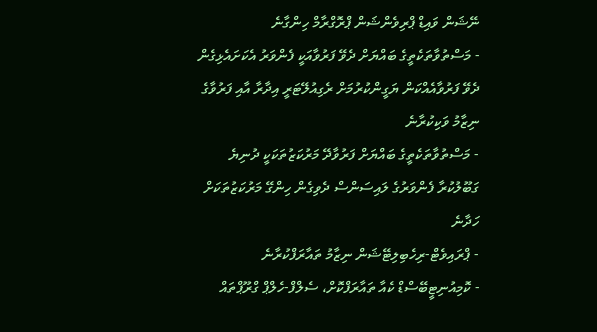ނޭޝަން ވައިޑް ޕްރިވެންޝަން ޕްރޮގްރާމް ހިންގާނެ
- މަސްތުވާތަކެތީގެ ބައްޔަށް ދެވޭ ފަރުވާއަކީ ފެންވަރު އެކަށައެޅިގެން ދެވޭ ފަރުވާއެއްކަން ޔަގީންކުރުމަށް ރެގިއުލޭޓަރީ އިދާރާ އާއި ފަރުވާގެ ނިޒާމު ވަކިކުރާނެ
- މަސްތުވާތަކެތީގެ ބައްޔަށް ފަރުވާދޭ މަރުކަޒުތަކަކީ ދުނިޔެ ގަބޫލުކުރާ ފެންވަރުގެ ލައިސަންސް ދެވިގެން ހިންގޭ މަރުކަޒުތަކަށް ހަދާނެ
- ޕްރައިވެޓް-ރިހެބިލިޓޭޝަން ނިޒާމު ތައާރަފްކުރާނެ
- ކޮމިއުނިޓީބޭސްޑް ކެއާ ތައާރަފްކޮށް، ސެލްފް-ހެލްޕް ގްރޫޕްތައް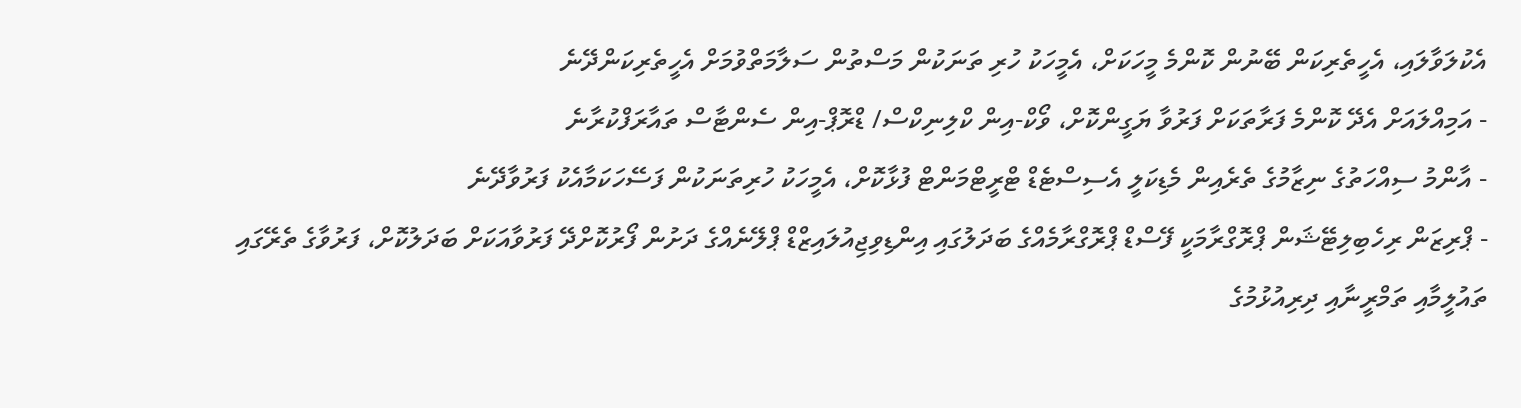އެކުލަވާލައި، އެހީތެރިކަން ބޭނުން ކޮންމެ މީހަކަށް، އެމީހަކު ހުރި ތަނަކުން މަސްތުން ސަލާމަތްވުމަށް އެހީތެރިކަންދޭނެ
- އަމިއްލައަށް އެދޭ ކޮންމެ ފަރާތަކަށް ފަރުވާ ޔަގީންކޮށް، ވޯކް-އިން ކްލިނިކްސް/ ޑްރޮޕް-އިން ސެންޓާސް ތައާރަފްކުރާނެ
- އާންމު ސިއްހަތުގެ ނިޒާމުގެ ތެރެއިން މެޑިކަލީ އެސިސްޓެޑް ޓްރީޓްމަންޓް ފުޅާކޮށް، އެމީހަކު ހުރިތަނަކުން ފަސޭހަކަމާއެކު ފަރުވާދޭނެ
- ޕްރިޒަން ރިހެބިލިޓޭޝަން ޕްރޮގްރާމަކީ ފޭސްޑް ޕްރޮގްރާމެއްގެ ބަދަލުގައި އިންޑިވިޖިއުލައިޒްޑް ޕްލޭނެއްގެ ދަށުން ފޯރުކޮށްދޭ ފަރުވާއަކަށް ބަދަލުކޮށް، ފަރުވާގެ ތެރޭގައި ތައުލީމާއި ތަމްރީނާއި ދިރިއުޅުމުގެ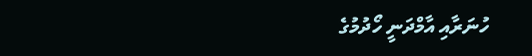ހުނަރާއި އާމްދަނީ ހޯދުމުގެ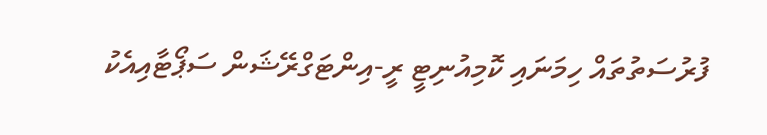ފުރުސަތުތައް ހިމަނައި ކޮމިއުނިޓީ ރީ-އިންޓަގްރޭޝަން ސަޕޯޓާއިއެކު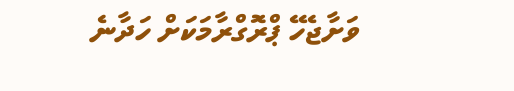ވަށާޖެހޭ ޕްރޮގްރާމަކަށް ހަދާނެ